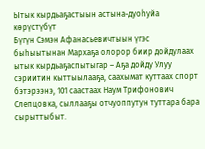Ытык кырдьаҕастыын астына-дуоһуйа көрүстүбүт
Бүгүн Сэмэн Афанасьевичтыын үгэс быhыытынан Мархаҕа олорор биир дойдулаах ытык кырдьаҕаспытыгар – Аҕа дойду Улуу сэриитин кыттыылааҕа, саахымат куттаах спорт бэтэрээнэ, 101 саастаах Наум Трифонович Слепцовка, сыллааҕы отчуоппутун туттара бара сырыттыбыт.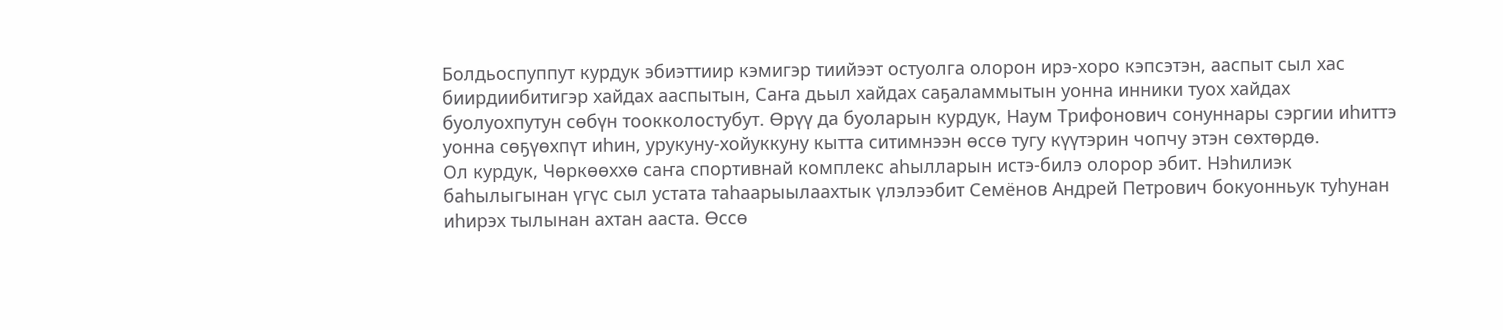Болдьоспуппут курдук эбиэттиир кэмигэр тиийээт остуолга олорон ирэ-хоро кэпсэтэн, ааспыт сыл хас биирдиибитигэр хайдах ааспытын, Саҥа дьыл хайдах саҕаламмытын уонна инники туох хайдах буолуохпутун сөбүн тоокколостубут. Өрүү да буоларын курдук, Наум Трифонович сонуннары сэргии иhиттэ уонна сөҕүөхпүт иhин, урукуну-хойуккуну кытта ситимнээн өссө тугу күүтэрин чопчу этэн сөхтөрдө.
Ол курдук, Чөркөөххө саҥа спортивнай комплекс аhылларын истэ-билэ олорор эбит. Нэhилиэк баhылыгынан үгүс сыл устата таhаарыылаахтык үлэлээбит Семёнов Андрей Петрович бокуонньук туhунан иhирэх тылынан ахтан ааста. Өссө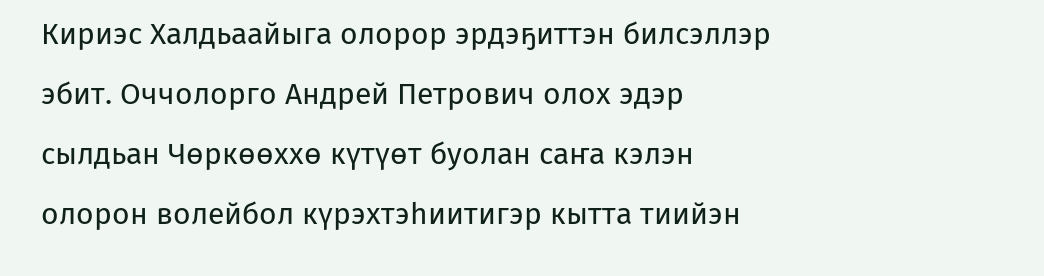Кириэс Халдьаайыга олорор эрдэҕиттэн билсэллэр эбит. Оччолорго Андрей Петрович олох эдэр сылдьан Чөркөөххө күтүөт буолан саҥа кэлэн олорон волейбол күрэхтэhиитигэр кытта тиийэн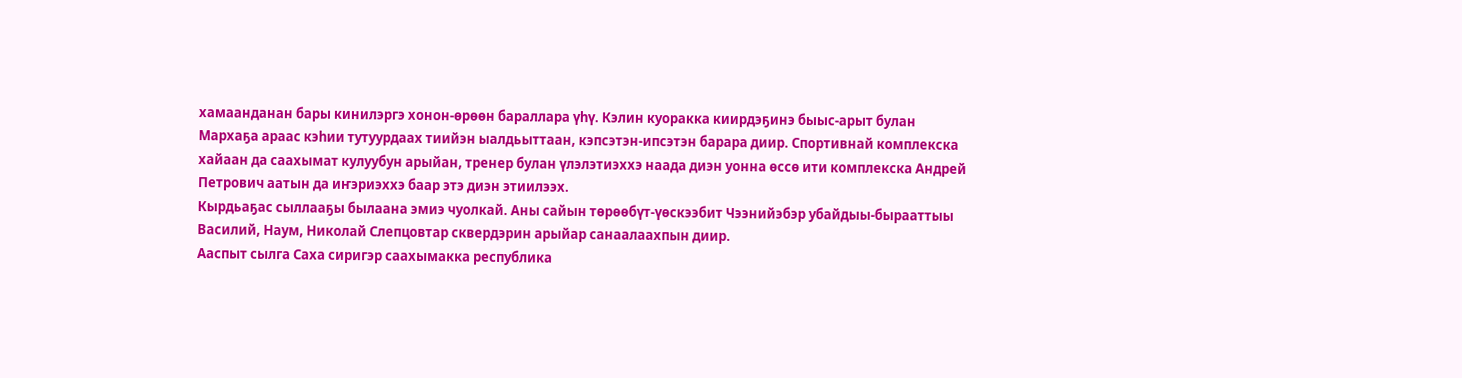хамаанданан бары кинилэргэ хонон-өрөөн бараллара үhү. Кэлин куоракка киирдэҕинэ быыс-арыт булан Мархаҕа араас кэhии тутуурдаах тиийэн ыалдьыттаан, кэпсэтэн-ипсэтэн барара диир. Спортивнай комплекска хайаан да саахымат кулуубун арыйан, тренер булан үлэлэтиэххэ наада диэн уонна өссө ити комплекска Андрей Петрович аатын да иҥэриэххэ баар этэ диэн этиилээх.
Кырдьаҕас сыллааҕы былаана эмиэ чуолкай. Аны сайын төрөөбүт-үөскээбит Чээнийэбэр убайдыы-бырааттыы Василий, Наум, Николай Слепцовтар сквердэрин арыйар санаалаахпын диир.
Ааспыт сылга Саха сиригэр саахымакка республика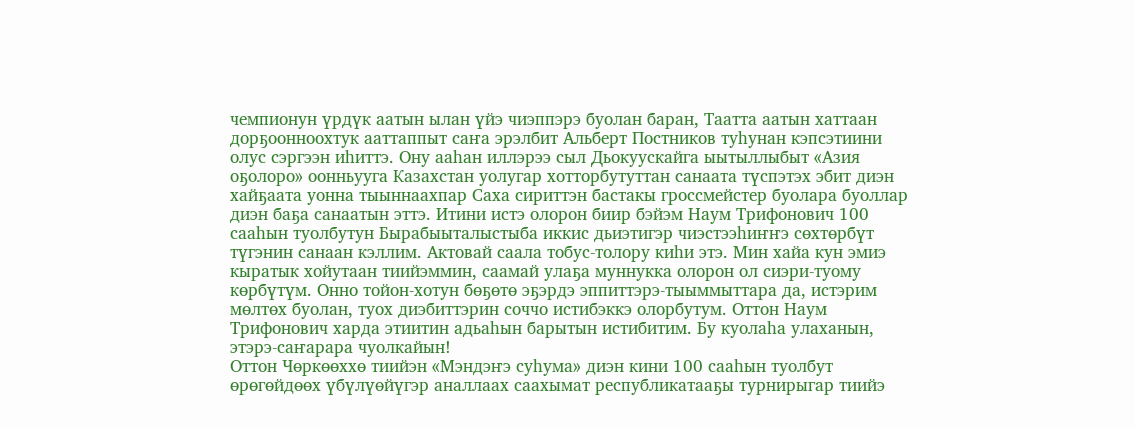чемпионун үрдүк аатын ылан үйэ чиэппэрэ буолан баран, Таатта аатын хаттаан дорҕоонноохтук ааттаппыт саҥа эрэлбит Альберт Постников туhунан кэпсэтиини олус сэргээн иhиттэ. Ону ааhан иллэрээ сыл Дьокуускайга ыытыллыбыт «Азия оҕолоро» оонньууга Казахстан уолугар хотторбутуттан санаата түспэтэх эбит диэн хайҕаата уонна тыыннаахпар Саха сириттэн бастакы гроссмейстер буолара буоллар диэн баҕа санаатын эттэ. Итини истэ олорон биир бэйэм Наум Трифонович 100 сааhын туолбутун Бырабыыталыстыба иккис дьиэтигэр чиэстээhиҥҥэ сөхтөрбүт түгэнин санаан кэллим. Актовай саала тобус-толору киhи этэ. Мин хайа кун эмиэ кыратык хойутаан тиийэммин, саамай улаҕа муннукка олорон ол сиэри-туому көрбүтүм. Онно тойон-хотун бөҕөтө эҕэрдэ эппиттэрэ-тыыммыттара да, истэрим мөлтөх буолан, туох диэбиттэрин соччо истибэккэ олорбутум. Оттон Наум Трифонович харда этиитин адьаhын барытын истибитим. Бу куолаhа улаханын, этэрэ-саҥарара чуолкайын!
Оттон Чөркөөххө тиийэн «Мэндэҥэ суhума» диэн кини 100 сааhын туолбут өрөгөйдөөх үбүлүөйүгэр аналлаах саахымат республикатааҕы турнирыгар тиийэ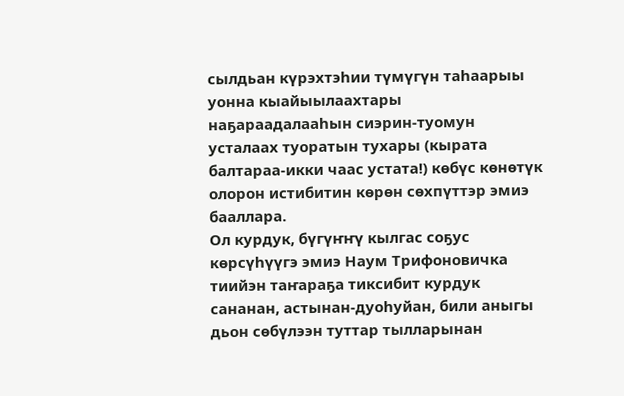сылдьан күрэхтэhии түмүгүн таhаарыы уонна кыайыылаахтары наҕараадалааhын сиэрин-туомун усталаах туоратын тухары (кырата балтараа-икки чаас устата!) көбүс көнөтүк олорон истибитин көрөн сөхпүттэр эмиэ бааллара.
Ол курдук, бүгүҥҥү кылгас соҕус көрсүhүүгэ эмиэ Наум Трифоновичка тиийэн таҥараҕа тиксибит курдук сананан, астынан-дуоhуйан, били аныгы дьон сөбүлээн туттар тылларынан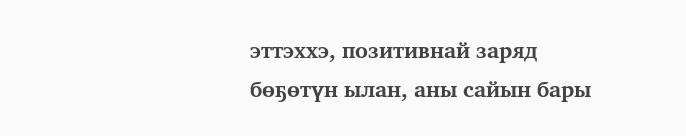эттэххэ, позитивнай заряд бөҕөтүн ылан, аны сайын бары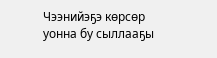Чээнийэҕэ көрсөр уонна бу сыллааҕы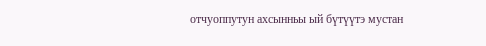отчуоппутун ахсынньы ый бүтүүтэ мустан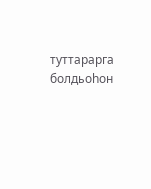туттарарга болдьоhон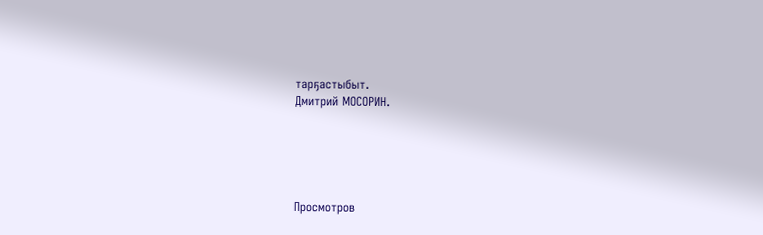тарҕастыбыт.
Дмитрий МОСОРИН.





Просмотров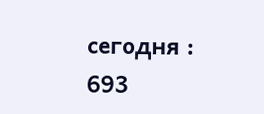сегодня : 693